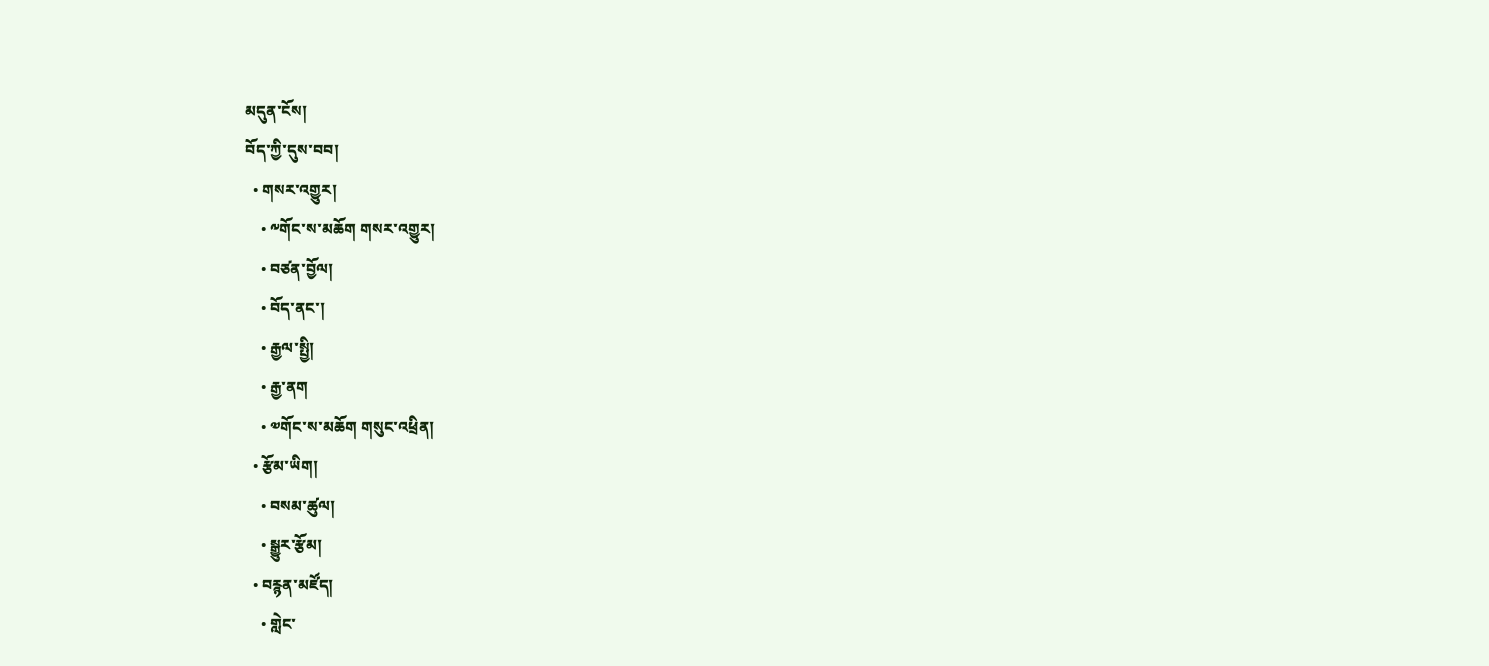མདུན་ངོས།
བོད་ཀྱི་དུས་བབ།
  • གསར་འགྱུར།
    • ༸གོང་ས་མཆོག གསར་འགྱུར།
    • བཙན་བྱོལ།
    • བོད་ནང་།
    • རྒྱལ་སྤྱི།
    • རྒྱ་ནག
    • ༧གོང་ས་མཆོག གསུང་འཕྲིན།
  • རྩོམ་ཡིག།
    • བསམ་ཚུལ།
    • སྒྱུར་རྩོམ།
  • བརྙན་མཛོད།
    • གླེང་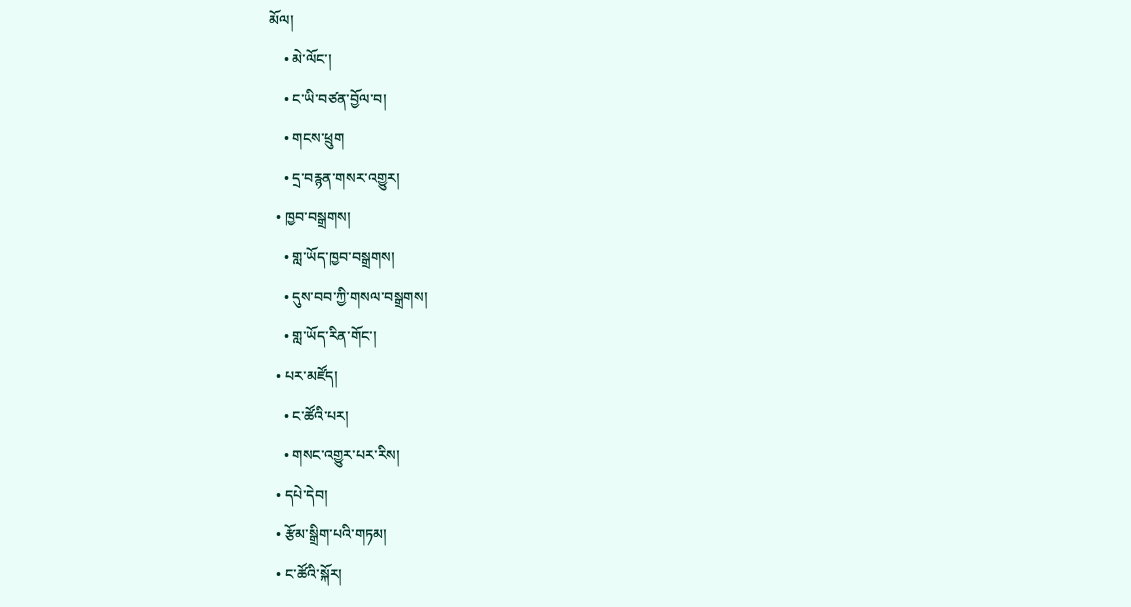མོལ།
    • མེ་ལོང་།
    • ང་ཡི་བཙན་བྱོལ་བ།
    • གངས་ཕྲུག
    • དྲ་བརྙན་གསར་འགྱུར།
  • ཁྱབ་བསྒྲགས།
    • གླ་ཡོད་ཁྱབ་བསྒྲགས།
    • དུས་བབ་ཀྱི་གསལ་བསྒྲགས།
    • གླ་ཡོད་རིན་གོང་།
  • པར་མཛོད།
    • ང་ཚོའི་པར།
    • གསང་འགྱུར་པར་རིས།
  • དཔེ་དེབ།
  • རྩོམ་སྒྲིག་པའི་གཏམ།
  • ང་ཚོའི་སྐོར།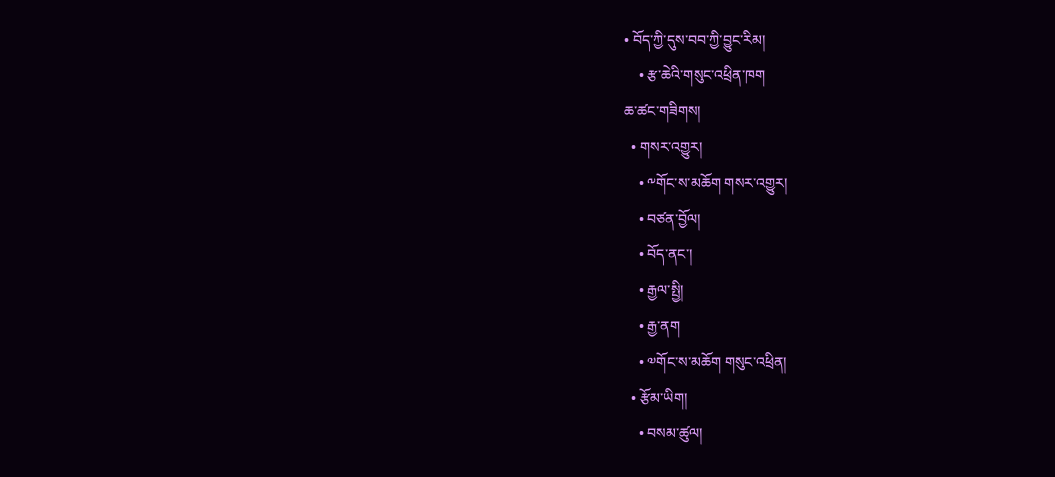• བོད་ཀྱི་དུས་བབ་ཀྱི་བྱུང་རིམ།
    • རྩ་ཆེའི་གསུང་འཕྲིན་ཁག
ཆ་ཚང་གཟིགས།
  • གསར་འགྱུར།
    • ༸གོང་ས་མཆོག གསར་འགྱུར།
    • བཙན་བྱོལ།
    • བོད་ནང་།
    • རྒྱལ་སྤྱི།
    • རྒྱ་ནག
    • ༧གོང་ས་མཆོག གསུང་འཕྲིན།
  • རྩོམ་ཡིག།
    • བསམ་ཚུལ།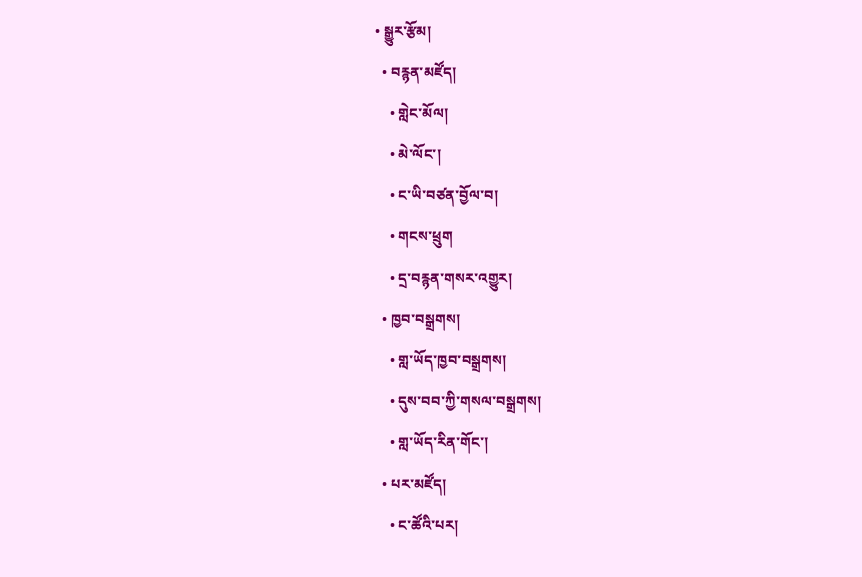• སྒྱུར་རྩོམ།
  • བརྙན་མཛོད།
    • གླེང་མོལ།
    • མེ་ལོང་།
    • ང་ཡི་བཙན་བྱོལ་བ།
    • གངས་ཕྲུག
    • དྲ་བརྙན་གསར་འགྱུར།
  • ཁྱབ་བསྒྲགས།
    • གླ་ཡོད་ཁྱབ་བསྒྲགས།
    • དུས་བབ་ཀྱི་གསལ་བསྒྲགས།
    • གླ་ཡོད་རིན་གོང་།
  • པར་མཛོད།
    • ང་ཚོའི་པར།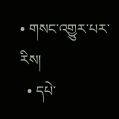• གསང་འགྱུར་པར་རིས།
  • དཔེ་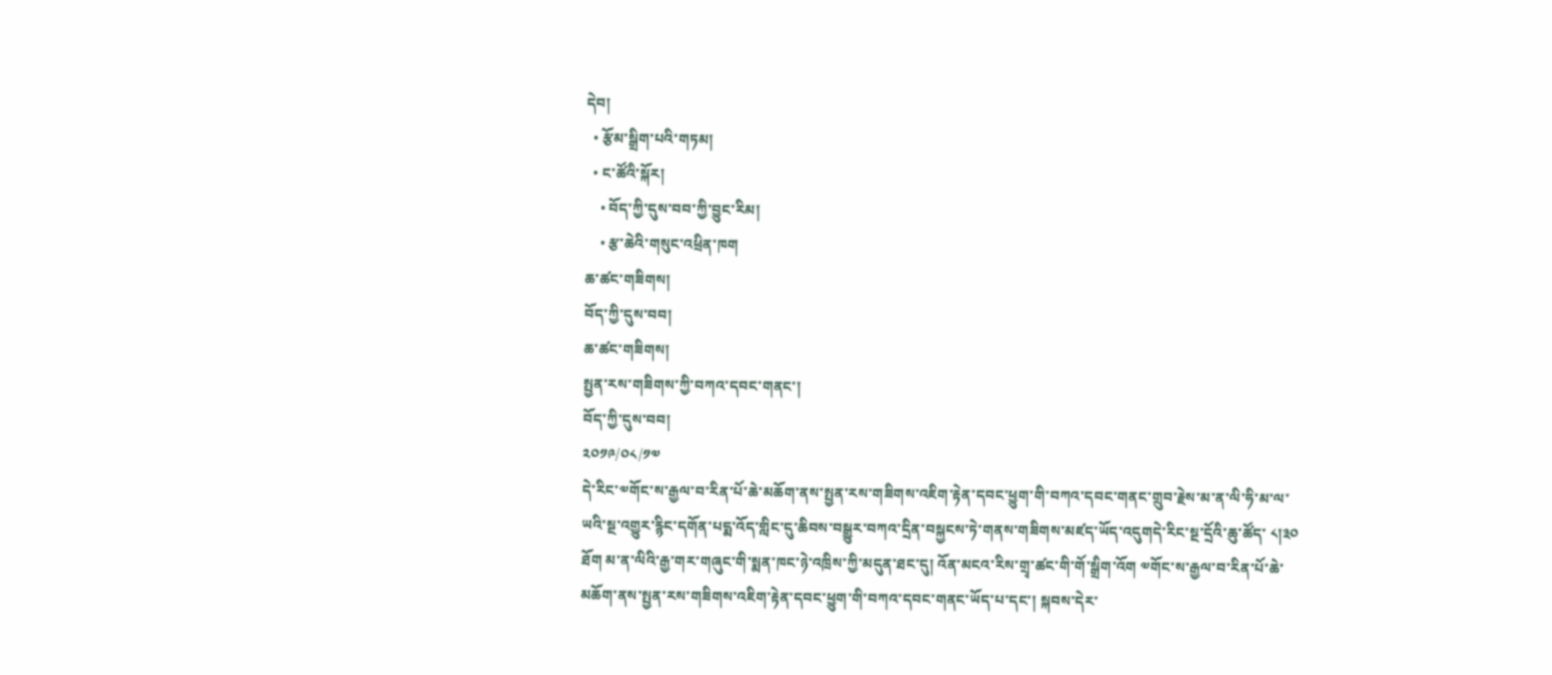དེབ།
  • རྩོམ་སྒྲིག་པའི་གཏམ།
  • ང་ཚོའི་སྐོར།
    • བོད་ཀྱི་དུས་བབ་ཀྱི་བྱུང་རིམ།
    • རྩ་ཆེའི་གསུང་འཕྲིན་ཁག
ཆ་ཚང་གཟིགས།
བོད་ཀྱི་དུས་བབ།
ཆ་ཚང་གཟིགས།
སྤྱན་རས་གཟིགས་ཀྱི་བཀའ་དབང་གནང་།
བོད་ཀྱི་དུས་བབ།
༢༠༡༩/༠༨/༡༧
དེ་རིང་༧གོང་ས་རྒྱལ་བ་རིན་པོ་ཆེ་མཆོག་ནས་སྤྱན་རས་གཟིགས་འཇིག་རྟེན་དབང་ཕྱུག་གི་བཀའ་དབང་གནང་གྲུབ་རྗེས་མ་ན་ལི་ཧི་མ་ལ་ཡའི་སྔ་འགྱུར་རྙིང་དགོན་པདྨ་འོད་གླིང་དུ་ཆིབས་བསྒྱུར་བཀའ་དྲིན་བསྐྱངས་ཏེ་གནས་གཟིགས་མཛད་ཡོད་འདུགདེ་རིང་སྔ་དྲོའི་ཆུ་ཚོད་ ༨།༣༠ ཐོག མ་ན་ལིའི་རྒྱ་གར་གཞུང་གི་སྨན་ཁང་ཉེ་འཁྲིས་ཀྱི་མདུན་ཐང་དུ། འོན་མངའ་རིས་གྲྭ་ཚང་གི་གོ་སྒྲིག་འོག ༧གོང་ས་རྒྱལ་བ་རིན་པོ་ཆེ་མཆོག་ནས་སྤྱན་རས་གཟིགས་འཇིག་རྟེན་དབང་ཕྱུག་གི་བཀའ་དབང་གནང་ཡོད་པ་དང་། སྐབས་དེར་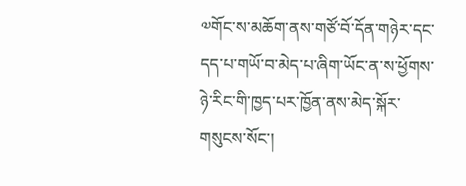༧གོང་ས་མཆོག་ནས་གཙོ་བོ་དོན་གཉེར་དང་དད་པ་གཡོ་བ་མེད་པ་ཞིག་ཡོང་ན་ས་ཕྱོགས་ཉེ་རིང་གི་ཁྱད་པར་ཁྱོན་ནས་མེད་སྐོར་གསུངས་སོང་།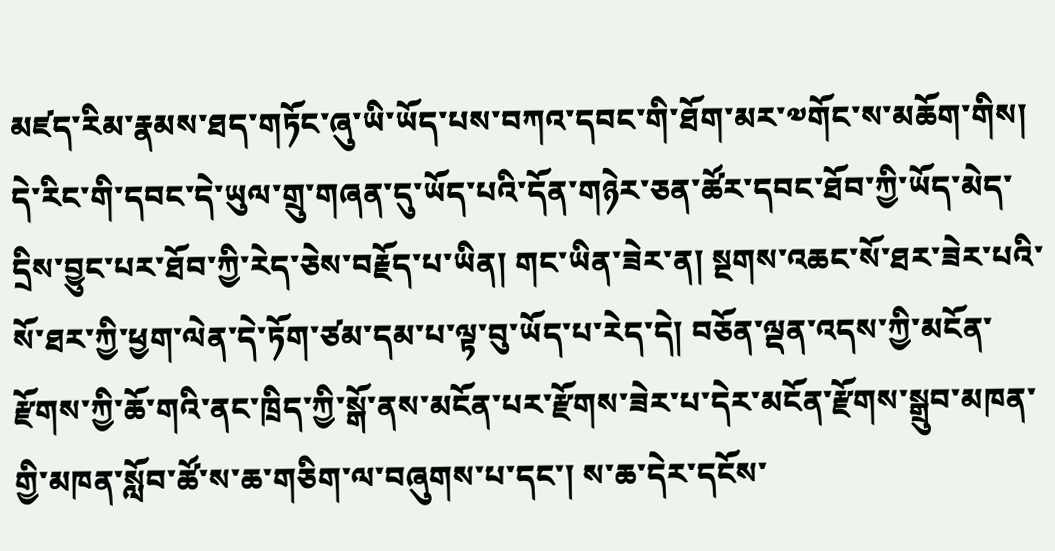མཛད་རིམ་རྣམས་ཐད་གཏོང་ཞུ་ཡི་ཡོད་པས་བཀའ་དབང་གི་ཐོག་མར་༧གོང་ས་མཆོག་གིས། དེ་རིང་གི་དབང་དེ་ཡུལ་གྲུ་གཞན་དུ་ཡོད་པའི་དོན་གཉེར་ཅན་ཚོར་དབང་ཐོབ་ཀྱི་ཡོད་མེད་དྲིས་བྱུང་པར་ཐོབ་ཀྱི་རེད་ཅེས་བརྗོད་པ་ཡིན། གང་ཡིན་ཟེར་ན། སྔགས་འཆང་སོ་ཐར་ཟེར་པའི་སོ་ཐར་ཀྱི་ཕྱག་ལེན་དེ་ཏོག་ཙམ་དམ་པ་ལྟ་བུ་ཡོད་པ་རེད་དེ། བཅོན་ལྡན་འདས་ཀྱི་མངོན་རྫོགས་ཀྱི་ཆོ་གའི་ནང་ཁྲིད་ཀྱི་སྒོ་ནས་མངོན་པར་རྫོགས་ཟེར་པ་དེར་མངོན་རྫོགས་སྒྲུབ་མཁན་གྱི་མཁན་སློབ་ཚོ་ས་ཆ་གཅིག་ལ་བཞུགས་པ་དང་། ས་ཆ་དེར་དངོས་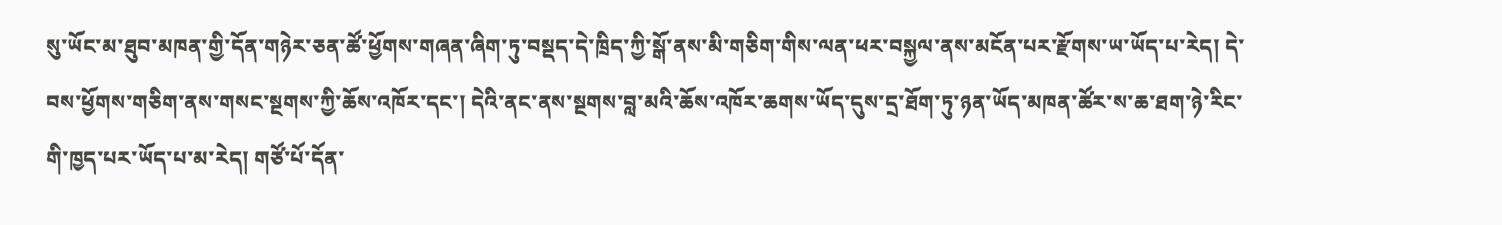སུ་ཡོང་མ་ཐུབ་མཁན་གྱི་དོན་གཉེར་ཅན་ཚོ་ཕྱོགས་གཞན་ཞིག་ཏུ་བསྡད་དེ་ཁྲིད་ཀྱི་སྒོ་ནས་མི་གཅིག་གིས་ལན་ཕར་བསྐྱལ་ནས་མངོན་པར་རྫོགས་ཡ་ཡོད་པ་རེད། དེ་བས་ཕྱོགས་གཅིག་ནས་གསང་སྔགས་ཀྱི་ཆོས་འཁོར་དང་། དེའི་ནང་ནས་སྔགས་བླ་མའི་ཆོས་འཁོར་ཆགས་ཡོད་དུས་དྲ་ཐོག་ཏུ་ཉན་ཡོད་མཁན་ཚོར་ས་ཆ་ཐག་ཉེ་རིང་གི་ཁྱད་པར་ཡོད་པ་མ་རེད། གཙོ་པོ་དོན་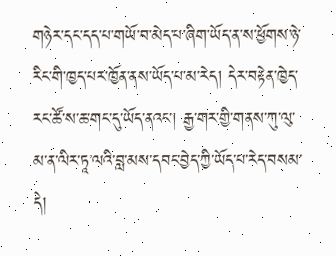གཉེར་དང་དད་པ་གཡོ་བ་མེད་པ་ཞིག་ཡོད་ན་ས་ཕྱོགས་ཉེ་རིང་གི་ཁྱད་པར་ཁྱོན་ནས་ཡོད་པ་མ་རེད། དེར་བརྟེན་ཁྱེད་རང་ཚོ་ས་ཆ་གང་དུ་ཡོད་ནའང་། རྒྱ་གར་གྱི་གནས་ཀུ་ལུ་མ་ན་ལིར་ཏཱ་ལའི་བླ་མས་དབང་བྱེད་ཀྱི་ཡོད་པ་རེད་བསམ་དེ།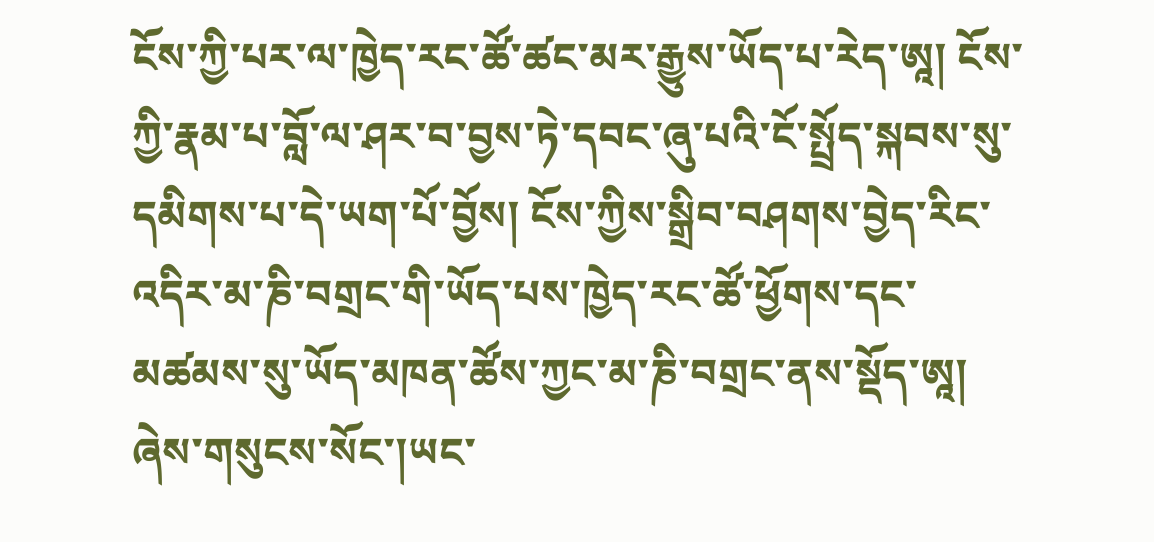ངོས་ཀྱི་པར་ལ་ཁྱེད་རང་ཚོ་ཚང་མར་རྒྱུས་ཡོད་པ་རེད་ཨཱ། ངོས་ཀྱི་རྣམ་པ་བློ་ལ་ཤར་བ་བྱས་ཏེ་དབང་ཞུ་པའི་ངོ་སྤྲོད་སྐབས་སུ་དམིགས་པ་དེ་ཡག་པོ་བྱོས། ངོས་ཀྱིས་སྒྲིབ་བཤགས་བྱེད་རིང་འདིར་མ་ཎི་བགྲང་གི་ཡོད་པས་ཁྱེད་རང་ཚོ་ཕྱོགས་དང་མཚམས་སུ་ཡོད་མཁན་ཚོས་ཀྱང་མ་ཎི་བགྲང་ནས་སྡོད་ཨཱ། ཞེས་གསུངས་སོང་།ཡང་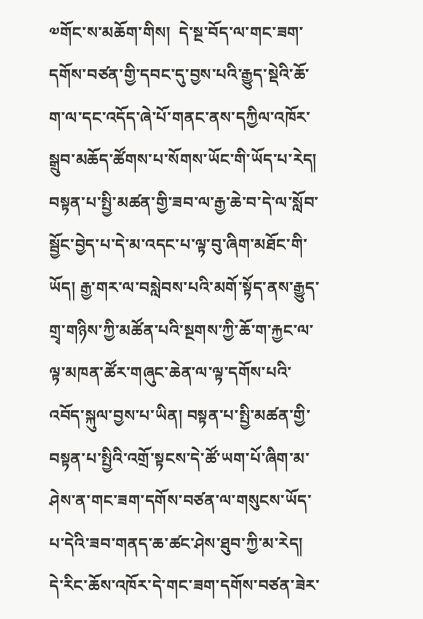༧གོང་ས་མཆོག་གིས།  དེ་སྔ་བོད་ལ་གང་ཟག་དགོས་བཙན་གྱི་དབང་དུ་བྱས་པའི་རྒྱུད་སྡེའི་ཆོ་ག་ལ་དང་འདོད་ཞེ་པོ་གནང་ནས་དཀྱིལ་འཁོར་སྒྲུབ་མཆོད་ཚོགས་པ་སོགས་ཡོང་གི་ཡོད་པ་རེད། བསྟན་པ་སྤྱི་མཚན་གྱི་ཟབ་ལ་རྒྱ་ཆེ་བ་དེ་ལ་སློབ་སྦྱོང་བྱེད་པ་དེ་མ་འདང་པ་ལྟ་བུ་ཞིག་མཐོང་གི་ཡོད། རྒྱ་གར་ལ་བསླེབས་པའི་མགོ་སྟོད་ནས་རྒྱུད་གྲྭ་གཉིས་ཀྱི་མཚོན་པའི་སྔགས་ཀྱི་ཆོ་ག་རྐྱང་ལ་ལྟ་མཁན་ཚོར་གཞུང་ཆེན་ལ་ལྟ་དགོས་པའི་འབོད་སྐུལ་བྱས་པ་ཡིན། བསྟན་པ་སྤྱི་མཚན་གྱི་བསྟན་པ་སྤྱིའི་འགྲོ་སྟངས་དེ་ཚོ་ཡག་པོ་ཞིག་མ་ཤེས་ན་གང་ཟག་དགོས་བཙན་ལ་གསུངས་ཡོད་པ་དེའི་ཟབ་གནད་ཆ་ཚང་ཤེས་ཐུབ་ཀྱི་མ་རེད། དེ་རིང་ཆོས་འཁོར་དེ་གང་ཟག་དགོས་བཙན་ཟེར་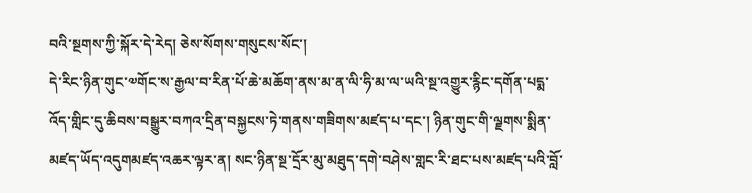བའི་སྔགས་ཀྱི་སྐོར་དེ་རེད། ཅེས་སོགས་གསུངས་སོང་།
དེ་རིང་ཉིན་གུང་༧གོང་ས་རྒྱལ་བ་རིན་པོ་ཆེ་མཆོག་ནས་མ་ན་ལི་ཧི་མ་ལ་ཡའི་སྔ་འགྱུར་རྙིང་དགོན་པདྨ་འོད་གླིང་དུ་ཆིབས་བསྒྱུར་བཀའ་དྲིན་བསྐྱངས་ཏེ་གནས་གཟིགས་མཛད་པ་དང་། ཉིན་གུང་གི་ལྗགས་སྨིན་མཛད་ཡོད་འདུགམཛད་འཆར་ལྟར་ན། སང་ཉིན་སྔ་དྲོར་མུ་མཐུད་དགེ་བཤེས་གླང་རི་ཐང་པས་མཛད་པའི་བློ་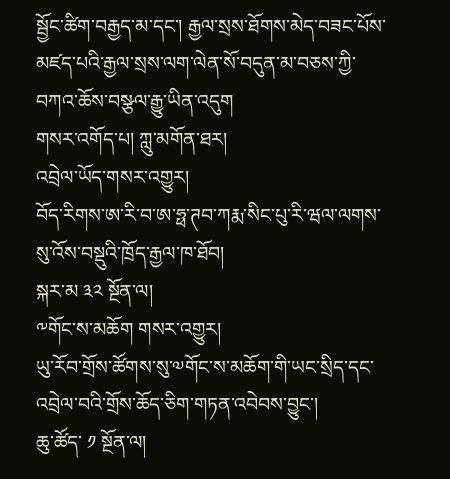སྦྱོང་ཚིག་བརྒྱད་མ་དང་། རྒྱལ་སྲས་ཐོགས་མེད་བཟང་པོས་མཛད་པའི་རྒྱལ་སྲས་ལག་ལེན་སོ་བདུན་མ་བཅས་ཀྱི་བཀའ་ཆོས་བསྩལ་རྒྱུ་ཡིན་འདུག
གསར་འགོད་པ། ཀླུ་མགོན་ཐར།
འབྲེལ་ཡོད་གསར་འགྱུར།
བོད་རིགས་ཨ་རི་བ་ཨ་ཧྥ་ཊབ་ཀརྨ་སིང་པུ་རི་ཝལ་ལགས་སུ་འོས་བསྡུའི་ཁྲོད་རྒྱལ་ཁ་ཐོབ།
སྐར་མ ༣༢ སྔོན་ལ།
༸གོང་ས་མཆོག གསར་འགྱུར།
ཡུ་རོབ་གྲོས་ཚོགས་སུ་༧གོང་ས་མཆོག་གི་ཡང་སྲིད་དང་འབྲེལ་བའི་གྲོས་ཆོད་ཅིག་གཏན་འབེབས་བྱུང་།
ཆུ་ཚོད་ ༡ སྔོན་ལ།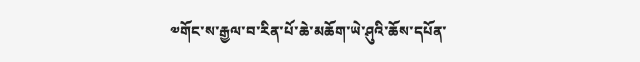༧གོང་ས་རྒྱལ་བ་རིན་པོ་ཆེ་མཆོག་ཡེ་ཤུའི་ཆོས་དཔོན་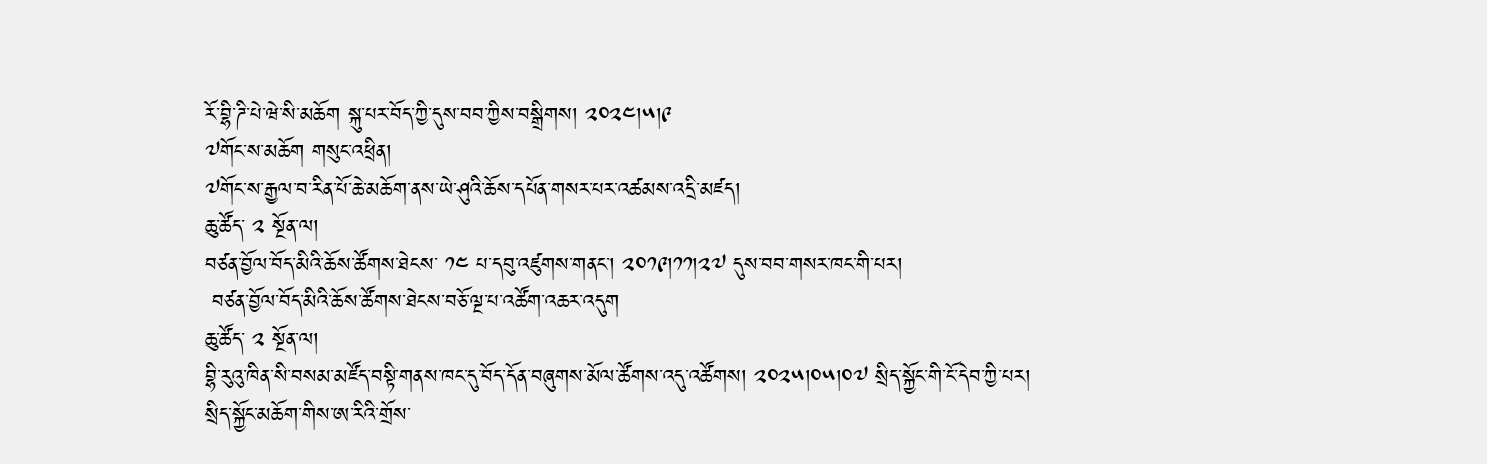རོ་བྷི་ཌི་པེ་ཝེ་སི་མཆོག སྐུ་པར་བོད་ཀྱི་དུས་བབ་ཀྱིས་བསྒྲིགས། ༢༠༢༤།༥།༩
༧གོང་ས་མཆོག གསུང་འཕྲིན།
༧གོང་ས་རྒྱལ་བ་རིན་པོ་ཆེ་མཆོག་ནས་ཡེ་ཤུའི་ཆོས་དཔོན་གསར་པར་འཚམས་འདྲི་མཛད།
ཆུ་ཚོད་ ༢ སྔོན་ལ།
བཙན་བྱོལ་བོད་མིའི་ཆོས་ཚོགས་ཐེངས་ ༡༤ པ་དབུ་འཛུགས་གནང་། ༢༠༡༩།༡༡།༢༧ དུས་བབ་གསར་ཁང་གི་པར།
 བཙན་བྱོལ་བོད་མིའི་ཆོས་ཚོགས་ཐེངས་བཅོ་ལྔ་པ་འཚོག་འཆར་འདུག
ཆུ་ཚོད་ ༢ སྔོན་ལ།
བྷི་རུའུ་ཁིན་སི་བསམ་མཛོད་བསྟི་གནས་ཁང་དུ་བོད་དོན་བཞུགས་མོལ་ཚོགས་འདུ་འཚོགས། ༢༠༢༥།༠༥།༠༧ སྲིད་སྐྱོང་གི་ངོ་དེབ་ཀྱི་པར།
སྲིད་སྐྱོང་མཆོག་གིས་ཨ་རིའི་གྲོས་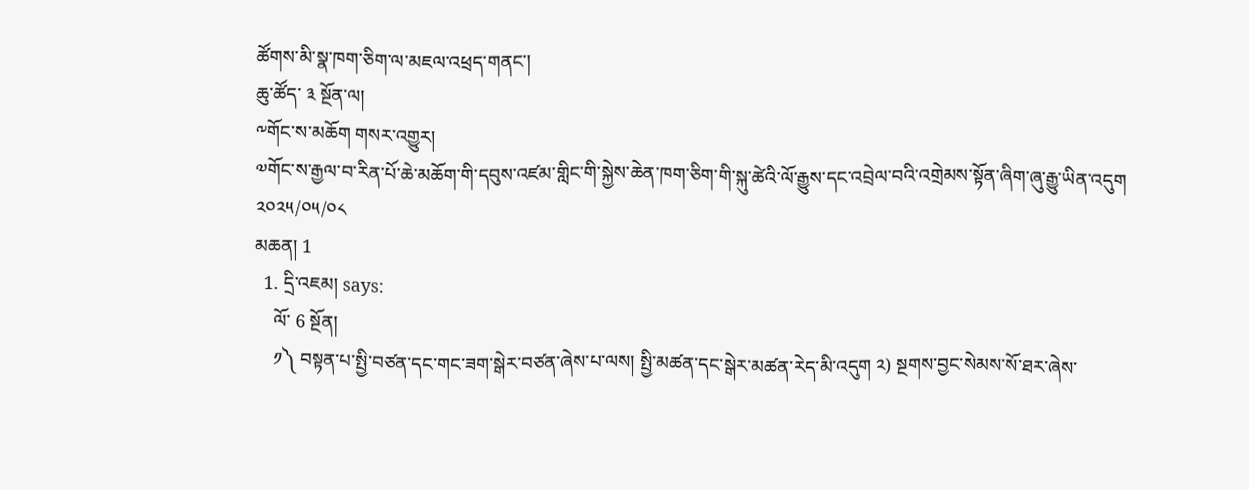ཚོགས་མི་སྣ་ཁག་ཅིག་ལ་མཇལ་འཕྲད་གནང་།
ཆུ་ཚོད་ ༣ སྔོན་ལ།
༸གོང་ས་མཆོག གསར་འགྱུར།
༧གོང་ས་རྒྱལ་བ་རིན་པོ་ཆེ་མཆོག་གི་དབུས་འཛམ་གླིང་གི་སྐྱེས་ཆེན་ཁག་ཅིག་གི་སྐུ་ཚེའི་ལོ་རྒྱུས་དང་འབྲེལ་བའི་འགྲེམས་སྟོན་ཞིག་ཞུ་རྒྱུ་ཡིན་འདུག
༢༠༢༥/༠༥/༠༨
མཆན། 1
  1. དྲི་འཇམ། says:
    ལོ་ 6 སྔོན།
    ༡༽ བསྟན་པ་སྤྱི་བཙན་དང་གང་ཟག་སྒེར་བཙན་ཞེས་པ་ལས། སྤྱི་མཚན་དང་སྒེར་མཚན་རེད་མི་འདུག ༢) སྔགས་བྱང་སེམས་སོ་ཐར་ཞེས་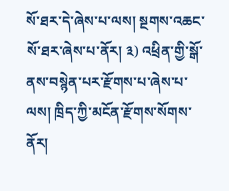སོ་ཐར་དེ་ཞེས་པ་ལས། སྔགས་འཆང་སོ་ཐར་ཞེས་པ་ནོར། ༣) འཕྲིན་གྱི་སྒོ་ནས་བསྙེན་པར་རྫོགས་པ་ཞེས་པ་ལས། ཁྲིད་ཀྱི་མངོན་རྫོགས་སོགས་ནོར།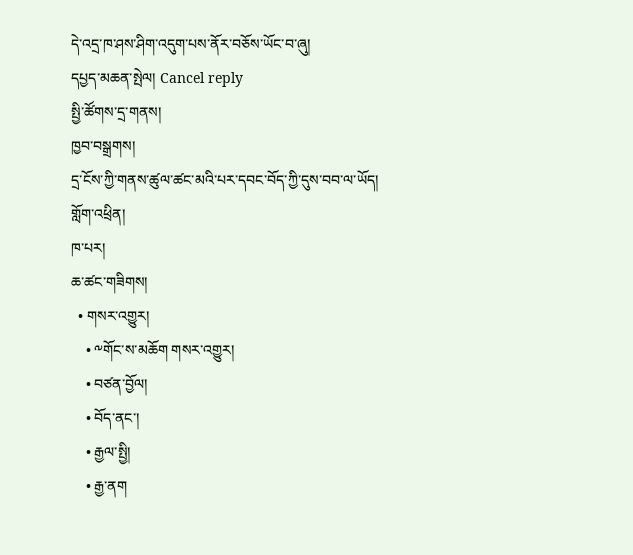དེ་འདྲ་ཁ་ཤས་ཤིག་འདུག་པས་ནོར་བཅོས་ཡོང་བ་ཞུ།
དཔྱད་མཆན་སྤེལ། Cancel reply
སྤྱི་ཚོགས་དྲ་གནས།
ཁྱབ་བསྒྲགས།
དྲ་ངོས་ཀྱི་གནས་ཚུལ་ཚང་མའི་པར་དབང་བོད་ཀྱི་དུས་བབ་ལ་ཡོད།
གློག་འཕྲིན།
ཁ་པར།
ཆ་ཚང་གཟིགས།
  • གསར་འགྱུར།
    • ༸གོང་ས་མཆོག གསར་འགྱུར།
    • བཙན་བྱོལ།
    • བོད་ནང་།
    • རྒྱལ་སྤྱི།
    • རྒྱ་ནག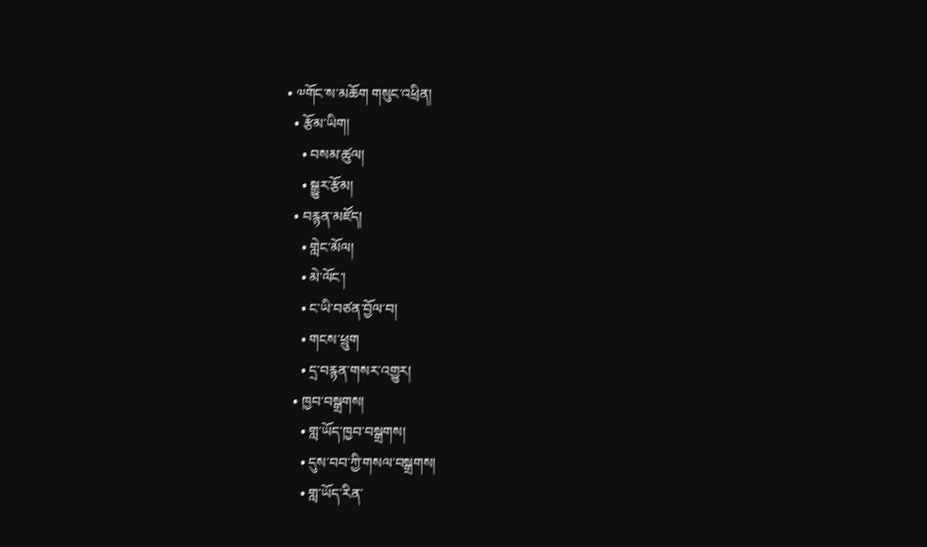• ༧གོང་ས་མཆོག གསུང་འཕྲིན།
  • རྩོམ་ཡིག།
    • བསམ་ཚུལ།
    • སྒྱུར་རྩོམ།
  • བརྙན་མཛོད།
    • གླེང་མོལ།
    • མེ་ལོང་།
    • ང་ཡི་བཙན་བྱོལ་བ།
    • གངས་ཕྲུག
    • དྲ་བརྙན་གསར་འགྱུར།
  • ཁྱབ་བསྒྲགས།
    • གླ་ཡོད་ཁྱབ་བསྒྲགས།
    • དུས་བབ་ཀྱི་གསལ་བསྒྲགས།
    • གླ་ཡོད་རིན་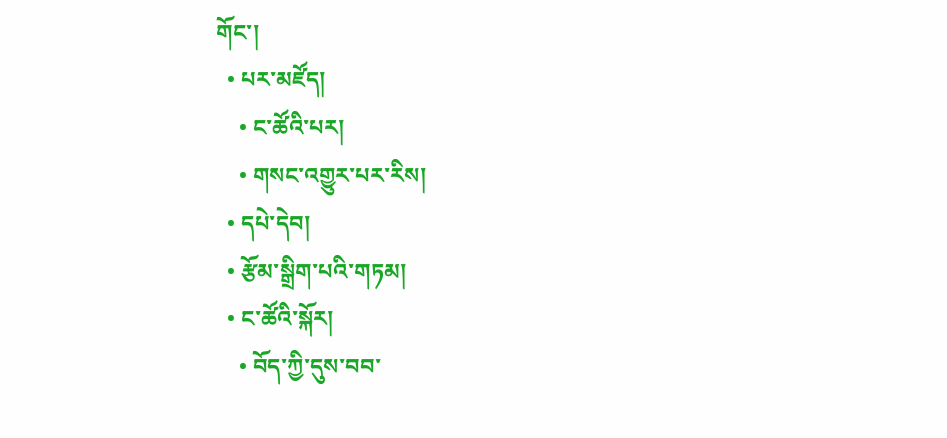གོང་།
  • པར་མཛོད།
    • ང་ཚོའི་པར།
    • གསང་འགྱུར་པར་རིས།
  • དཔེ་དེབ།
  • རྩོམ་སྒྲིག་པའི་གཏམ།
  • ང་ཚོའི་སྐོར།
    • བོད་ཀྱི་དུས་བབ་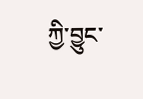ཀྱི་བྱུང་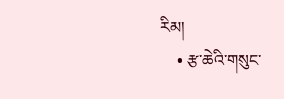རིམ།
    • རྩ་ཆེའི་གསུང་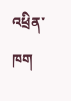འཕྲིན་ཁག